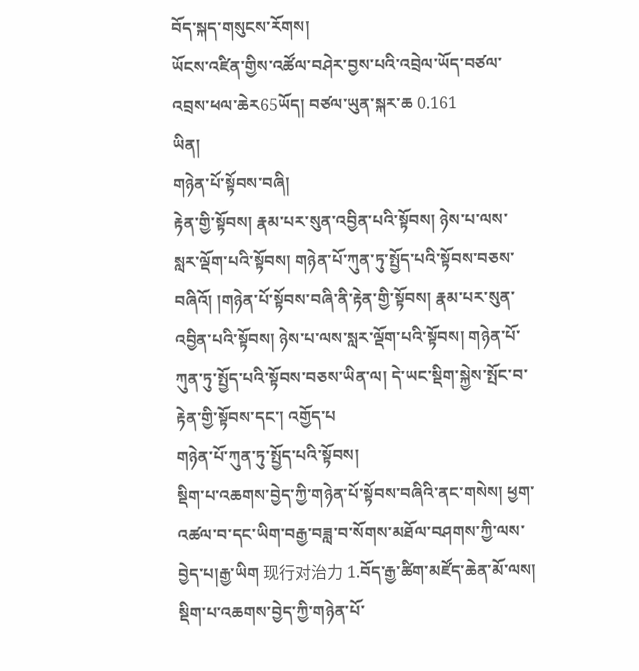བོད་སྐད་གསུངས་རོགས།
ཡོངས་འཛིན་གྱིས་འཚོལ་བཤེར་བྱས་པའི་འབྲེལ་ཡོད་བཙལ་འབྲས་ཕལ་ཆེར65ཡོད། བཙལ་ཡུན་སྐར་ཆ 0.161
ཡིན།
གཉེན་པོ་སྟོབས་བཞི།
རྟེན་གྱི་སྟོབས། རྣམ་པར་སུན་འབྱིན་པའི་སྟོབས། ཉེས་པ་ལས་སླར་ལྡོག་པའི་སྟོབས། གཉེན་པོ་ཀུན་ཏུ་སྤྱོད་པའི་སྟོབས་བཅས་བཞིའོ། །གཉེན་པོ་སྟོབས་བཞི་ནི་རྟེན་གྱི་སྟོབས། རྣམ་པར་སུན་འབྱིན་པའི་སྟོབས། ཉེས་པ་ལས་སླར་ལྡོག་པའི་སྟོབས། གཉེན་པོ་ཀུན་ཏུ་སྤྱོད་པའི་སྟོབས་བཅས་ཡིན་ལ། དེ་ཡང་སྡིག་སྐྱེས་སྤོང་བ་རྟེན་གྱི་སྟོབས་དང་། འགྱོད་པ
གཉེན་པོ་ཀུན་ཏུ་སྤྱོད་པའི་སྟོབས།
སྡིག་པ་འཆགས་བྱེད་ཀྱི་གཉེན་པོ་སྟོབས་བཞིའི་ནང་གསེས། ཕྱག་འཚལ་བ་དང་ཡིག་བརྒྱ་བཟླ་བ་སོགས་མཐོལ་བཤགས་ཀྱི་ལས་བྱེད་པ།རྒྱ་ཡིག 现行对治力 1.བོད་རྒྱ་ཚིག་མཛོད་ཆེན་མོ་ལས། སྡིག་པ་འཆགས་བྱེད་ཀྱི་གཉེན་པོ་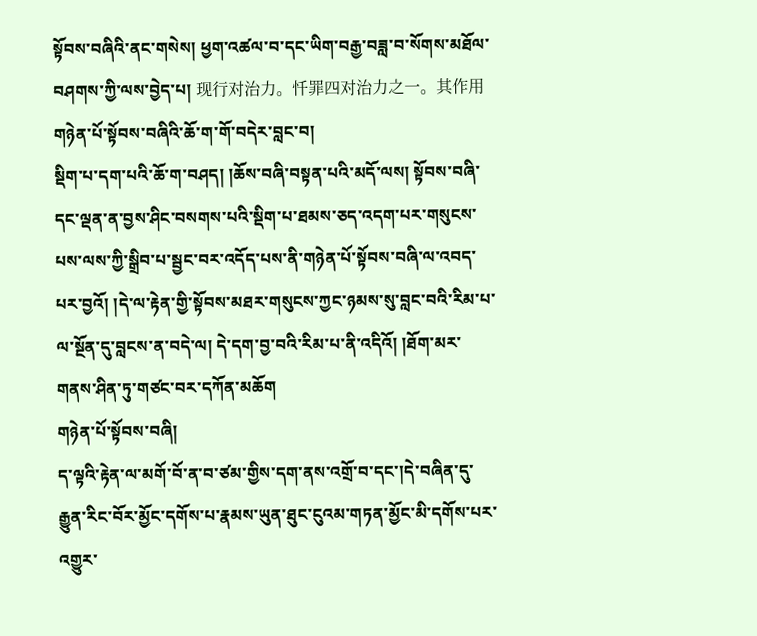སྟོབས་བཞིའི་ནང་གསེས། ཕྱག་འཚལ་བ་དང་ཡིག་བརྒྱ་བཟླ་བ་སོགས་མཐོལ་བཤགས་ཀྱི་ལས་བྱེད་པ། 现行对治力。忏罪四对治力之一。其作用
གཉེན་པོ་སྟོབས་བཞིའི་ཆོ་ག་གོ་བདེར་བླང་བ།
སྡིག་པ་དག་པའི་ཆོ་ག་བཤད། །ཆོས་བཞི་བསྟན་པའི་མདོ་ལས། སྟོབས་བཞི་དང་ལྡན་ན་བྱས་ཤིང་བསགས་པའི་སྡིག་པ་ཐམས་ཅད་འདག་པར་གསུངས་པས་ལས་ཀྱི་སྒྲིབ་པ་སྦྱང་བར་འདོད་པས་ནི་གཉེན་པོ་སྟོབས་བཞི་ལ་འབད་པར་བྱའོ། །དེ་ལ་རྟེན་གྱི་སྟོབས་མཐར་གསུངས་ཀྱང་ཉམས་སུ་བླང་བའི་རིམ་པ་ལ་སྔོན་དུ་བླངས་ན་བདེ་ལ། དེ་དག་བྱ་བའི་རིམ་པ་ནི་འདིའོ། །ཐོག་མར་གནས་ཤིན་ཏུ་གཙང་བར་དཀོན་མཆོག
གཉེན་པོ་སྟོབས་བཞི།
ད་ལྟའི་རྟེན་ལ་མགོ་བོ་ན་བ་ཙམ་གྱིས་དག་ནས་འགྲོ་བ་དང་།དེ་བཞིན་དུ་རྒྱུན་རིང་བོར་མྱོང་དགོས་པ་རྣམས་ཡུན་ཐུང་ངུའམ་གཏན་མྱོང་མི་དགོས་པར་འགྱུར་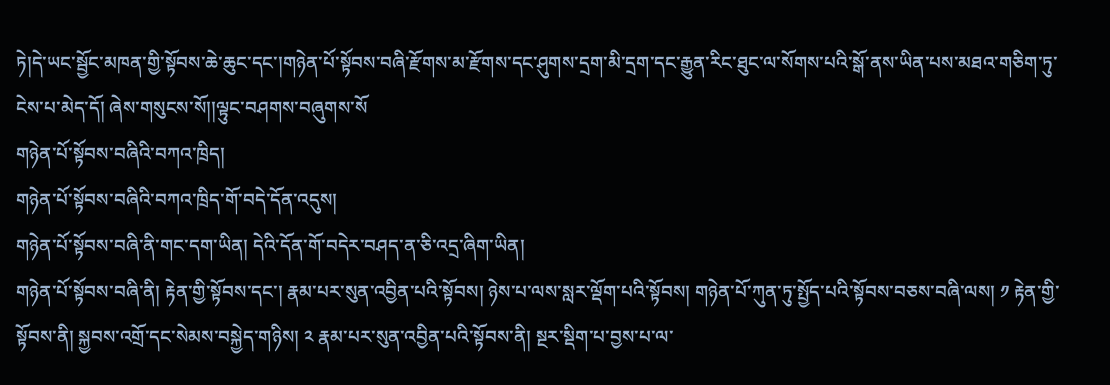ཏེ།དེ་ཡང་སྦྱོང་མཁན་གྱི་སྟོབས་ཆེ་ཆུང་དང་།གཉེན་པོ་སྟོབས་བཞི་རྫོགས་མ་རྫོགས་དང་ཤུགས་དྲག་མི་དྲག་དང་རྒྱུན་རིང་ཐུང་ལ་སོགས་པའི་སྒོ་ནས་ཡིན་པས་མཐའ་གཅིག་ཏུ་ངེས་པ་མེད་དོ། ཞེས་གསུངས་སོ།།ལྟུང་བཤགས་བཞུགས་སོ
གཉེན་པོ་སྟོབས་བཞིའི་བཀའ་ཁྲིད།
གཉེན་པོ་སྟོབས་བཞིའི་བཀའ་ཁྲིད་གོ་བདེ་དོན་འདུས།
གཉེན་པོ་སྟོབས་བཞི་ནི་གང་དག་ཡིན། དེའི་དོན་གོ་བདེར་བཤད་ན་ཅི་འདྲ་ཞིག་ཡིན།
གཉེན་པོ་སྟོབས་བཞི་ནི། རྟེན་གྱི་སྟོབས་དང་། རྣམ་པར་སུན་འབྱིན་པའི་སྟོབས། ཉེས་པ་ལས་སླར་ལྡོག་པའི་སྟོབས། གཉེན་པོ་ཀུན་ཏུ་སྤྱོད་པའི་སྟོབས་བཅས་བཞི་ལས། ༡ རྟེན་གྱི་སྟོབས་ནི། སྐྱབས་འགྲོ་དང་སེམས་བསྐྱེད་གཉིས། ༢ རྣམ་པར་སུན་འབྱིན་པའི་སྟོབས་ནི། སྔར་སྡིག་པ་བྱས་པ་ལ་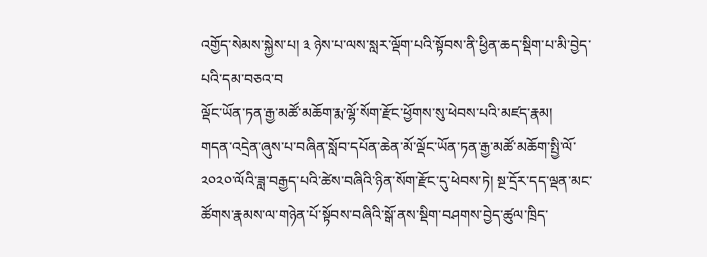འགྱོད་སེམས་སྐྱེས་པ། ༣ ཉེས་པ་ལས་སླར་ལྡོག་པའི་སྟོབས་ནི་ཕྱིན་ཆད་སྡིག་པ་མི་བྱེད་པའི་དམ་བཅའ་བ
ལྡོང་ཡོན་ཏན་རྒྱ་མཚོ་མཆོག་རྨ་ལྷོ་སོག་རྫོང་ཕྱོགས་སུ་ཕེབས་པའི་མཛད་རྣམ།
གདན་འདྲེན་ཞུས་པ་བཞིན་སློབ་དཔོན་ཆེན་མོ་ལྡོང་ཡོན་ཏན་རྒྱ་མཚོ་མཆོག་སྤྱི་ལོ་༢༠༢༠་ལོའི་ཟླ་བརྒྱད་པའི་ཚེས་བཞིའི་ཉིན་སོག་རྫོང་དུ་ཕེབས་ཏེ། སྔ་དྲོར་དད་ལྡན་མང་ཚོགས་རྣམས་ལ་གཉེན་པོ་སྟོབས་བཞིའི་སྒོ་ནས་སྡིག་བཤགས་བྱེད་ཚུལ་ཁྲིད་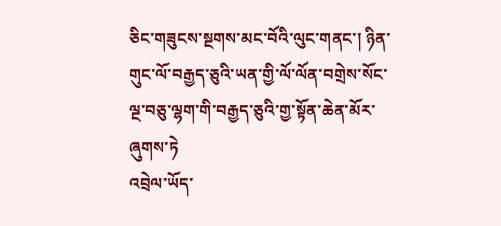ཅིང་གཟུངས་སྔགས་མང་བོའི་ལུང་གནང་། ཉིན་གུང་ལོ་བརྒྱད་ཅུའི་ཡན་གྱི་ལོ་ལོན་བགྲེས་སོང་ལྔ་བཅུ་ལྷག་གི་བརྒྱད་ཅུའི་གྱ་སྟོན་ཆེན་མོར་ཞུགས་ཏེ
འབྲེལ་ཡོད་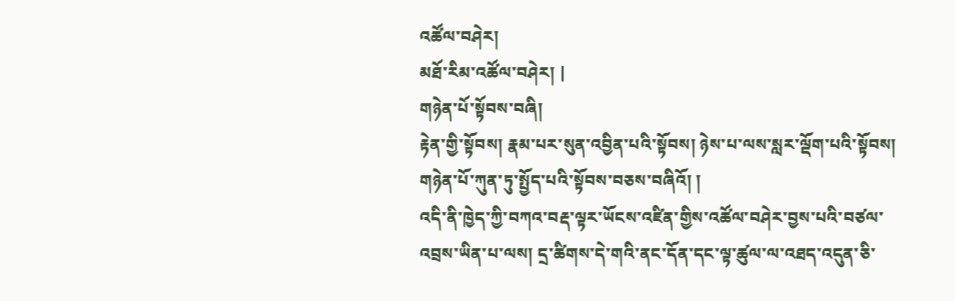འཚོལ་བཤེར།
མཐོ་རིམ་འཚོལ་བཤེར། |
གཉེན་པོ་སྟོབས་བཞི།
རྟེན་གྱི་སྟོབས། རྣམ་པར་སུན་འབྱིན་པའི་སྟོབས། ཉེས་པ་ལས་སླར་ལྡོག་པའི་སྟོབས། གཉེན་པོ་ཀུན་ཏུ་སྤྱོད་པའི་སྟོབས་བཅས་བཞིའོ། །
འདི་ནི་ཁྱེད་ཀྱི་བཀའ་བརྡ་ལྟར་ཡོངས་འཛིན་གྱིས་འཚོལ་བཤེར་བྱས་པའི་བཙལ་འབྲས་ཡིན་པ་ལས། དྲ་ཚིགས་དེ་གའི་ནང་དོན་དང་ལྟ་ཚུལ་ལ་འཐད་འདུན་ཅི་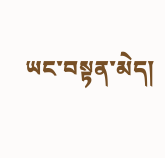ཡང་བསྟན་མེད།